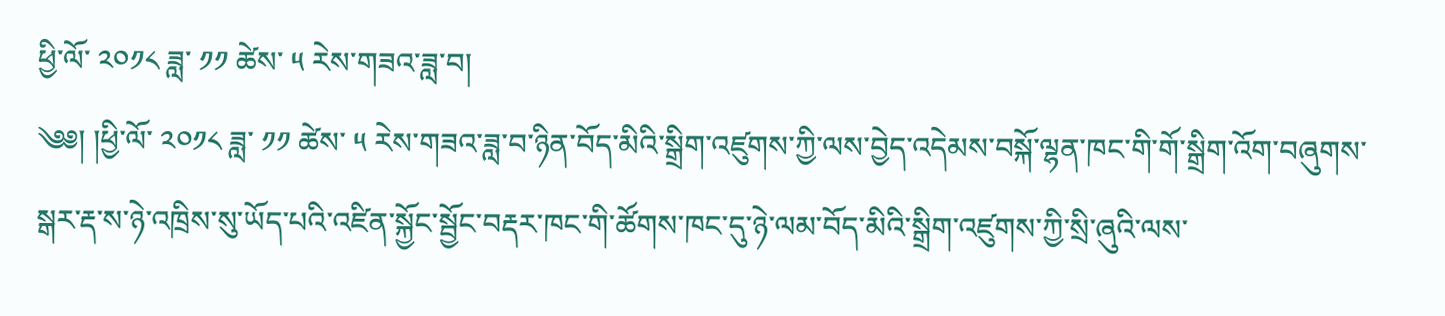ཕྱི་ལོ་ ༢༠༡༨ ཟླ་ ༡༡ ཚེས་ ༥ རེས་གཟའ་ཟླ་བ།
༄༅། །ཕྱི་ལོ་ ༢༠༡༨ ཟླ་ ༡༡ ཚེས་ ༥ རེས་གཟའ་ཟླ་བ་ཉིན་བོད་མིའི་སྒྲིག་འཛུགས་ཀྱི་ལས་བྱེད་འདེམས་བསྐོ་ལྷན་ཁང་གི་གོ་སྒྲིག་འོག་བཞུགས་སྒར་རྡ་ས་ཉེ་འཁྲིས་སུ་ཡོད་པའི་འཛིན་སྐྱོང་སྦྱོང་བརྡར་ཁང་གི་ཚོགས་ཁང་དུ་ཉེ་ལམ་བོད་མིའི་སྒྲིག་འཛུགས་ཀྱི་སྲི་ཞུའི་ལས་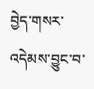བྱེད་གསར་འདེམས་བྱུང་བ་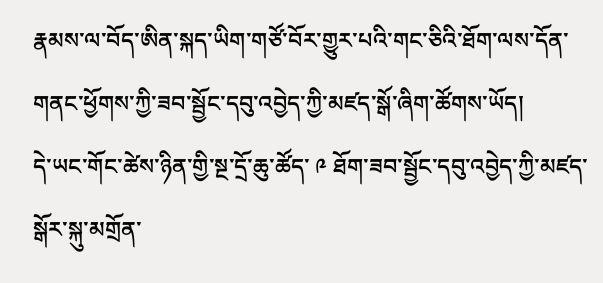རྣམས་ལ་བོད་ཨིན་སྐད་ཡིག་གཙོ་བོར་གྱུར་པའི་གང་ཅིའི་ཐོག་ལས་དོན་གནང་ཕྱོགས་ཀྱི་ཟབ་སྦྱོང་དབུ་འབྱེད་ཀྱི་མཛད་སྒོ་ཞིག་ཚོགས་ཡོད།
དེ་ཡང་གོང་ཚེས་ཉིན་གྱི་སྔ་དྲོ་ཆུ་ཚོད་ ༩ ཐོག་ཟབ་སྦྱོང་དབུ་འབྱེད་ཀྱི་མཛད་སྒོར་སྐུ་མགྲོན་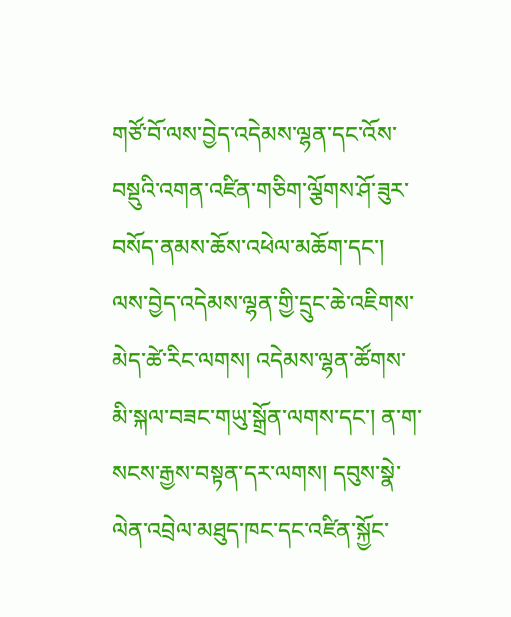གཙོ་བོ་ལས་བྱེད་འདེམས་ལྷན་དང་འོས་བསྡུའི་འགན་འཛིན་གཅིག་ལྕོགས་ཤོ་ཟུར་བསོད་ནམས་ཆོས་འཕེལ་མཆོག་དང་། ལས་བྱེད་འདེམས་ལྷན་གྱི་དྲུང་ཆེ་འཇིགས་མེད་ཚེ་རིང་ལགས། འདེམས་ལྷན་ཚོགས་མི་སྐལ་བཟང་གཡུ་སྒྲོན་ལགས་དང་། ན་ག་སངས་རྒྱས་བསྟན་དར་ལགས། དབུས་སྣེ་ལེན་འབྲེལ་མཐུད་ཁང་དང་འཛིན་སྐྱོང་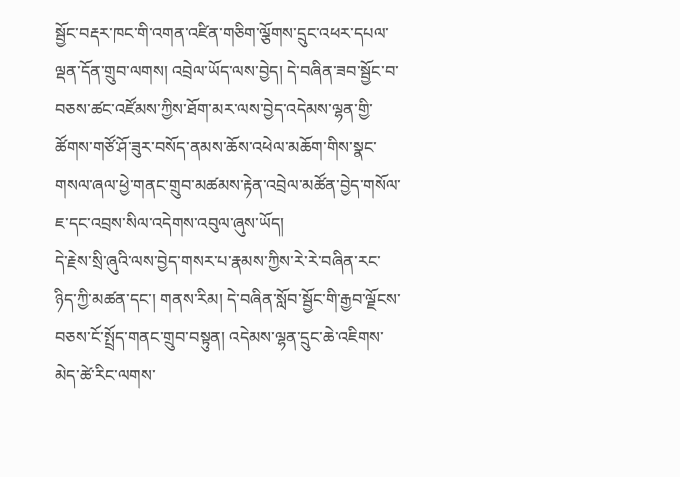སྦྱོང་བརྡར་ཁང་གི་འགན་འཛིན་གཅིག་ལྕོགས་དྲུང་འཕར་དཔལ་ལྡན་དོན་གྲུབ་ལགས། འབྲེལ་ཡོད་ལས་བྱེད། དེ་བཞིན་ཟབ་སྦྱོང་བ་བཅས་ཚང་འཛོམས་ཀྱིས་ཐོག་མར་ལས་བྱེད་འདེམས་ལྷན་གྱི་ཚོགས་གཙོ་ཤོ་ཟུར་བསོད་ནམས་ཆོས་འཕེལ་མཆོག་གིས་སྣང་གསལ་ཞལ་ཕྱེ་གནང་གྲུབ་མཚམས་རྟེན་འབྲེལ་མཚོན་བྱེད་གསོལ་ཇ་དང་འབྲས་སིལ་འདེགས་འབུལ་ཞུས་ཡོད།
དེ་རྗེས་སྲི་ཞུའི་ལས་བྱེད་གསར་པ་རྣམས་ཀྱིས་རེ་རེ་བཞིན་རང་ཉིད་ཀྱི་མཚན་དང་། གནས་རིམ། དེ་བཞིན་སློབ་སྦྱོང་གི་རྒྱབ་ལྗོངས་བཅས་ངོ་སྤྲོད་གནང་གྲུབ་བསྟུན། འདེམས་ལྷན་དྲུང་ཆེ་འཇིགས་མེད་ཚེ་རིང་ལགས་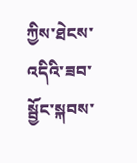ཀྱིས་ཐེངས་འདིའི་ཟབ་སྦྱོང་སྐབས་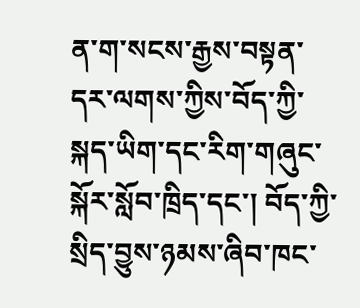ན་ག་སངས་རྒྱས་བསྟན་དར་ལགས་ཀྱིས་བོད་ཀྱི་སྐད་ཡིག་དང་རིག་གཞུང་སྐོར་སློབ་ཁྲིད་དང་། བོད་ཀྱི་སྲིད་བྱུས་ཉམས་ཞིབ་ཁང་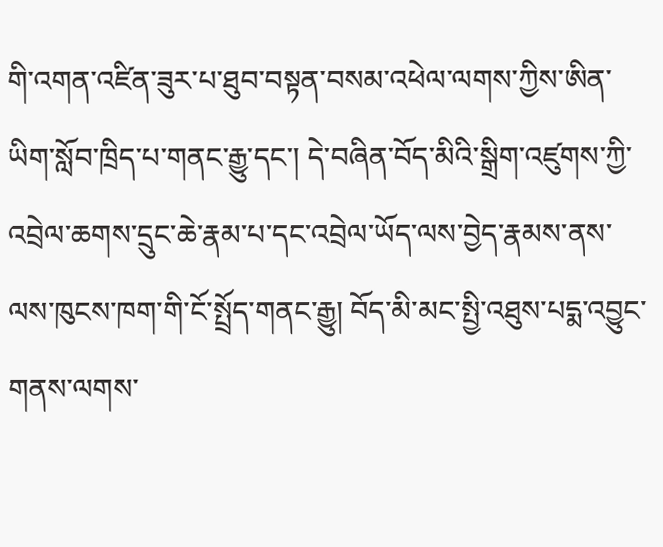གི་འགན་འཛིན་ཟུར་པ་ཐུབ་བསྟན་བསམ་འཕེལ་ལགས་ཀྱིས་ཨིན་ཡིག་སློབ་ཁྲིད་པ་གནང་རྒྱུ་དང་། དེ་བཞིན་བོད་མིའི་སྒྲིག་འཛུགས་ཀྱི་འབྲེལ་ཆགས་དྲུང་ཆེ་རྣམ་པ་དང་འབྲེལ་ཡོད་ལས་བྱེད་རྣམས་ནས་ལས་ཁུངས་ཁག་གི་ངོ་སྤྲོད་གནང་རྒྱུ། བོད་མི་མང་སྤྱི་འཐུས་པདྨ་འབྱུང་གནས་ལགས་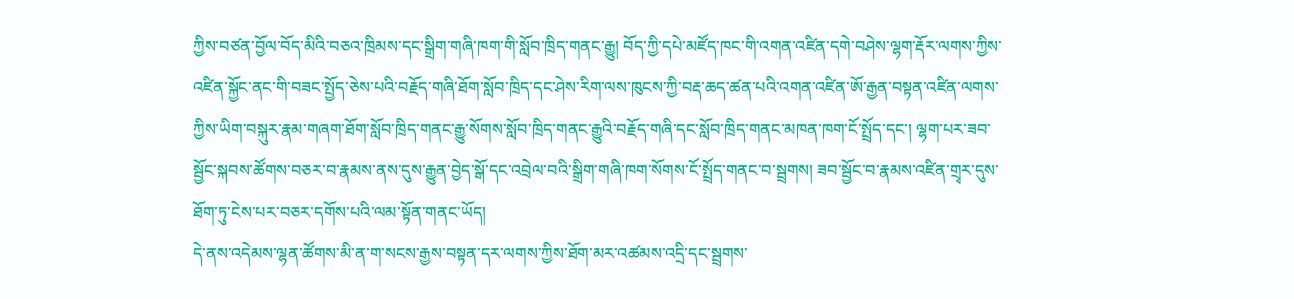ཀྱིས་བཙན་བྱོལ་བོད་མིའི་བཅའ་ཁྲིམས་དང་སྒྲིག་གཞི་ཁག་གི་སློབ་ཁྲིད་གནང་རྒྱུ། བོད་ཀྱི་དཔེ་མཛོད་ཁང་གི་འགན་འཛིན་དགེ་བཤེས་ལྷག་རྡོར་ལགས་ཀྱིས་འཛིན་སྐྱོང་ནང་གི་བཟང་སྤྱོད་ཅེས་པའི་བརྗོད་གཞི་ཐོག་སློབ་ཁྲིད་དང་ཤེས་རིག་ལས་ཁུངས་ཀྱི་བརྡ་ཆད་ཚན་པའི་འགན་འཛིན་ཨོ་རྒྱན་བསྟན་འཛིན་ལགས་ཀྱིས་ཡིག་བསྐུར་རྣམ་གཞག་ཐོག་སློབ་ཁྲིད་གནང་རྒྱུ་སོགས་སློབ་ཁྲིད་གནང་རྒྱུའི་བརྗོད་གཞི་དང་སློབ་ཁྲིད་གནང་མཁན་ཁག་ངོ་སྤྲོད་དང་། ལྷག་པར་ཟབ་སྦྱོང་སྐབས་ཚོགས་བཅར་བ་རྣམས་ནས་དུས་རྒྱུན་བྱེད་སྒོ་དང་འབྲེལ་བའི་སྒྲིག་གཞི་ཁག་སོགས་ངོ་སྤྲོད་གནང་བ་སྦྲགས། ཟབ་སྦྱོང་བ་རྣམས་འཛིན་གྲྭར་དུས་ཐོག་ཏུ་ངེས་པར་བཅར་དགོས་པའི་ལམ་སྟོན་གནང་ཡོད།
དེ་ནས་འདེམས་ལྷན་ཚོགས་མི་ན་ག་སངས་རྒྱས་བསྟན་དར་ལགས་ཀྱིས་ཐོག་མར་འཚམས་འདྲི་དང་སྦྲགས་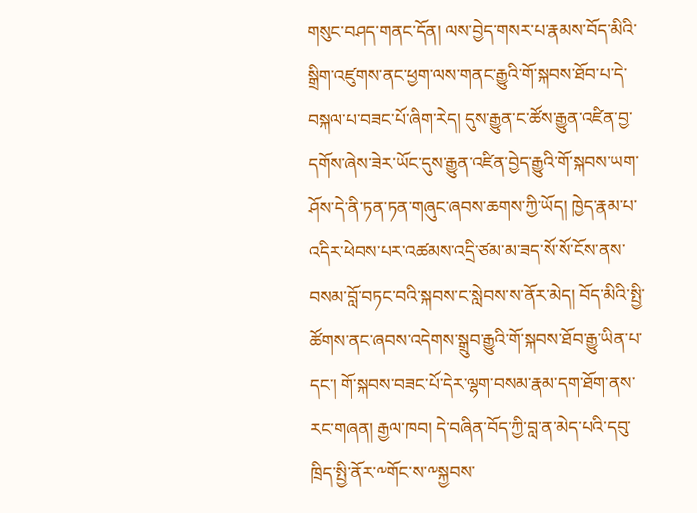གསུང་བཤད་གནང་དོན། ལས་བྱེད་གསར་པ་རྣམས་བོད་མིའི་སྒྲིག་འཛུགས་ནང་ཕྱག་ལས་གནང་རྒྱུའི་གོ་སྐབས་ཐོབ་པ་དེ་བསྐལ་པ་བཟང་པོ་ཞིག་རེད། དུས་རྒྱུན་ང་ཚོས་རྒྱུན་འཛིན་བྱ་དགོས་ཞེས་ཟེར་ཡོང་དུས་རྒྱུན་འཛིན་བྱེད་རྒྱུའི་གོ་སྐབས་ཡག་ཤོས་དེ་ནི་ཏན་ཏན་གཞུང་ཞབས་ཆགས་ཀྱི་ཡོད། ཁྱེད་རྣམ་པ་འདིར་ཕེབས་པར་འཚམས་འདྲི་ཙམ་མ་ཟད་སོ་སོ་ངོས་ནས་བསམ་བློ་བཏང་བའི་སྐབས་ང་སླེབས་ས་ནོར་མེད། བོད་མིའི་སྤྱི་ཚོགས་ནང་ཞབས་འདེགས་སྒྲུབ་རྒྱུའི་གོ་སྐབས་ཐོབ་རྒྱུ་ཡིན་པ་དང་། གོ་སྐབས་བཟང་པོ་དེར་ལྷག་བསམ་རྣམ་དག་ཐོག་ནས་རང་གཞན། རྒྱལ་ཁབ། དེ་བཞིན་བོད་ཀྱི་བླ་ན་མེད་པའི་དབུ་ཁྲིད་སྤྱི་ནོར་༸གོང་ས་༸སྐྱབས་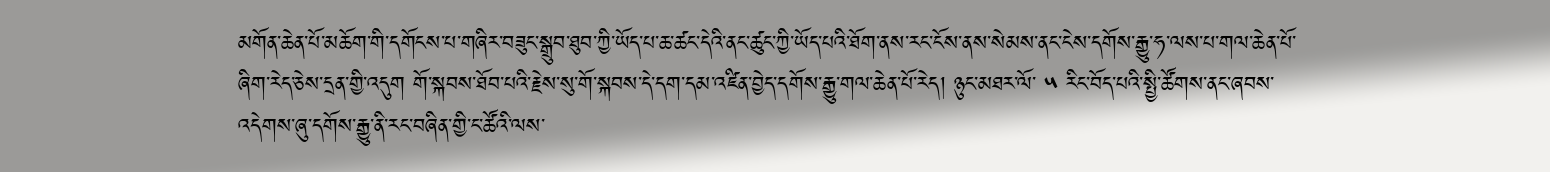མགོན་ཆེན་པོ་མཆོག་གི་དགོངས་པ་གཞིར་བཟུང་སྒྲུབ་ཐུབ་ཀྱི་ཡོད་པ་ཆ་ཚང་དེའི་ནང་ཚུང་ཀྱི་ཡོད་པའི་ཐོག་ནས་རང་ངོས་ནས་སེམས་ནང་ངེས་དགོས་རྒྱུ་ཧ་ལས་པ་གལ་ཆེན་པོ་ཞིག་རེད་ཅེས་དྲན་གྱི་འདུག གོ་སྐབས་ཐོབ་པའི་རྗེས་སུ་གོ་སྐབས་དེ་དག་དམ་འཛིན་བྱེད་དགོས་རྒྱུ་གལ་ཆེན་པོ་རེད། ཉུང་མཐར་ལོ་ ༥ རིང་བོད་པའི་སྤྱི་ཚོགས་ནང་ཞབས་འདེགས་ཞུ་དགོས་རྒྱུ་ནི་རང་བཞིན་གྱི་ང་ཚོའི་ལས་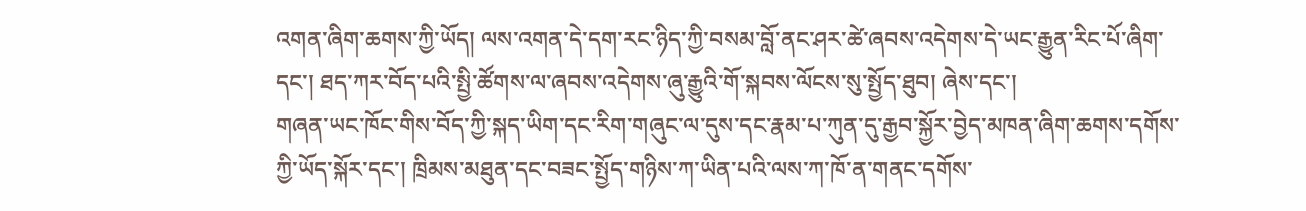འགན་ཞིག་ཆགས་ཀྱི་ཡོད། ལས་འགན་དེ་དག་རང་ཉིད་ཀྱི་བསམ་བློ་ནང་ཤར་ཚེ་ཞབས་འདེགས་དེ་ཡང་རྒྱུན་རིང་པོ་ཞིག་དང་། ཐད་ཀར་བོད་པའི་སྤྱི་ཚོགས་ལ་ཞབས་འདེགས་ཞུ་རྒྱུའི་གོ་སྐབས་ལོངས་སུ་སྤྱོད་ཐུབ། ཞེས་དང་།
གཞན་ཡང་ཁོང་གིས་བོད་ཀྱི་སྐད་ཡིག་དང་རིག་གཞུང་ལ་དུས་དང་རྣམ་པ་ཀུན་དུ་རྒྱབ་སྐྱོར་བྱེད་མཁན་ཞིག་ཆགས་དགོས་ཀྱི་ཡོད་སྐོར་དང་། ཁྲིམས་མཐུན་དང་བཟང་སྤྱོད་གཉིས་ཀ་ཡིན་པའི་ལས་ཀ་ཁོ་ན་གནང་དགོས་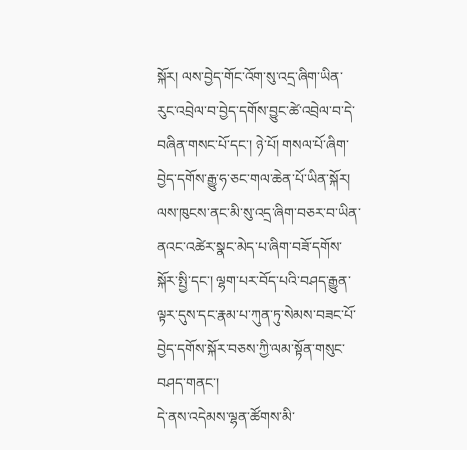སྐོར། ལས་བྱེད་གོང་འོག་སུ་འདྲ་ཞིག་ཡིན་རུང་འབྲེལ་བ་བྱེད་དགོས་བྱུང་ཚེ་འབྲེལ་བ་དེ་བཞིན་གསང་པོ་དང་། ཉེ་པོ། གསལ་པོ་ཞིག་བྱེད་དགོས་རྒྱུ་ཧ་ཅང་གལ་ཆེན་པོ་ཡིན་སྐོར། ལས་ཁུངས་ནང་མི་སུ་འདྲ་ཞིག་བཅར་བ་ཡིན་ནའང་འཚེར་སྣང་མེད་པ་ཞིག་བཟོ་དགོས་སྐོར་སྤྱི་དང་། ལྷག་པར་བོད་པའི་བཤད་རྒྱུན་ལྟར་དུས་དང་རྣམ་པ་ཀུན་ཏུ་སེམས་བཟང་པོ་བྱེད་དགོས་སྐོར་བཅས་ཀྱི་ལམ་སྟོན་གསུང་བཤད་གནང་།
དེ་ནས་འདེམས་ལྷན་ཚོགས་མི་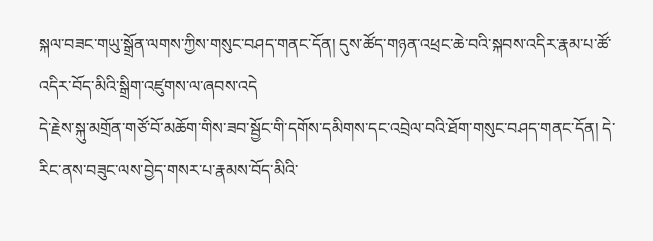སྐལ་བཟང་གཡུ་སྒྲོན་ལགས་ཀྱིས་གསུང་བཤད་གནང་དོན། དུས་ཚོད་གཉན་འཕྲང་ཆེ་བའི་སྐབས་འདིར་རྣམ་པ་ཚོ་འདིར་བོད་མིའི་སྒྲིག་འཛུགས་ལ་ཞབས་འདེ
དེ་རྗེས་སྐུ་མགྲོན་གཙོ་བོ་མཆོག་གིས་ཟབ་སྦྱོང་གི་དགོས་དམིགས་དང་འབྲེལ་བའི་ཐོག་གསུང་བཤད་གནང་དོན། དེ་རིང་ནས་བཟུང་ལས་བྱེད་གསར་པ་རྣམས་བོད་མིའི་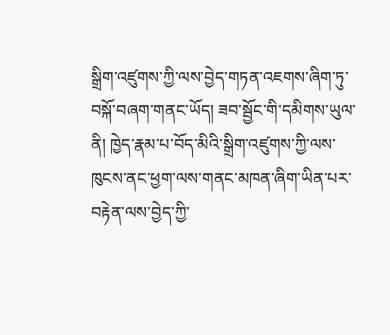སྒྲིག་འཛུགས་ཀྱི་ལས་བྱེད་གཏན་འཇགས་ཞིག་ཏུ་བསྐོ་བཞག་གནང་ཡོད། ཟབ་སྦྱོང་གི་དམིགས་ཡུལ་ནི། ཁྱེད་རྣམ་པ་བོད་མིའི་སྒྲིག་འཛུགས་ཀྱི་ལས་ཁུངས་ནང་ཕྱག་ལས་གནང་མཁན་ཞིག་ཡིན་པར་བརྟེན་ལས་བྱེད་ཀྱི་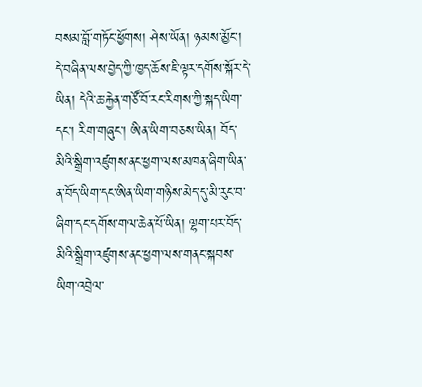བསམ་བློ་གཏོང་ཕྱོགས། ཤེས་ཡོན། ཉམས་མྱོང་། དེ་བཞིན་ལས་བྱེད་ཀྱི་ཁྱད་ཆོས་ཇི་ལྟར་དགོས་སྐོར་དེ་ཡིན། དེའི་ཆ་རྐྱེན་གཙོ་བོ་རང་རིགས་ཀྱི་སྐད་ཡིག་དང་། རིག་གཞུང་། ཨིན་ཡིག་བཅས་ཡིན། བོད་མིའི་སྒྲིག་འཛུགས་ནང་ཕྱག་ལས་མཁན་ཞིག་ཡིན་ན་བོད་ཡིག་དང་ཨིན་ཡིག་གཉིས་མེད་དུ་མི་རུང་བ་ཞིག་དང་དགོས་གལ་ཆེན་པོ་ཡིན། ལྷག་པར་བོད་མིའི་སྒྲིག་འཛུགས་ནང་ཕྱག་ལས་གནང་སྐབས་ཡིག་འབྲེལ་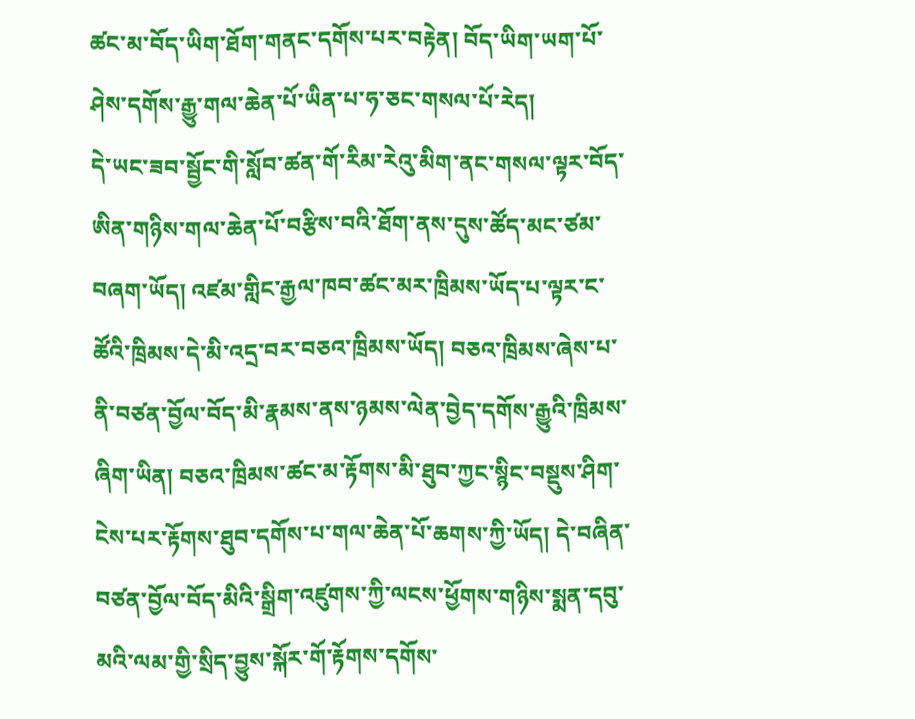ཚང་མ་བོད་ཡིག་ཐོག་གནང་དགོས་པར་བརྟེན། བོད་ཡིག་ཡག་པོ་ཤེས་དགོས་རྒྱུ་གལ་ཆེན་པོ་ཡིན་པ་ཧ་ཅང་གསལ་པོ་རེད།
དེ་ཡང་ཟབ་སྦྱོང་གི་སློབ་ཚན་གོ་རིམ་རེའུ་མིག་ནང་གསལ་ལྟར་བོད་ཨིན་གཉིས་གལ་ཆེན་པོ་བརྩིས་བའི་ཐོག་ནས་དུས་ཚོད་མང་ཙམ་བཞག་ཡོད། འཛམ་གླིང་རྒྱལ་ཁབ་ཚང་མར་ཁྲིམས་ཡོད་པ་ལྟར་ང་ཚོའི་ཁྲིམས་དེ་མི་འདྲ་བར་བཅའ་ཁྲིམས་ཡོད། བཅའ་ཁྲིམས་ཞེས་པ་ནི་བཙན་བྱོལ་བོད་མི་རྣམས་ནས་ཉམས་ལེན་བྱེད་དགོས་རྒྱུའི་ཁྲིམས་ཞིག་ཡིན། བཅའ་ཁྲིམས་ཚང་མ་རྟོགས་མི་ཐུབ་ཀྱང་སྙིང་བསྡུས་ཤིག་ངེས་པར་རྟོགས་ཐུབ་དགོས་པ་གལ་ཆེན་པོ་ཆགས་ཀྱི་ཡོད། དེ་བཞིན་བཙན་བྱོལ་བོད་མིའི་སྒྲིག་འཛུགས་ཀྱི་ལངས་ཕྱོགས་གཉིས་སྨན་དབུ་མའི་ལམ་གྱི་སྲིད་བྱུས་སྐོར་གོ་རྟོགས་དགོས་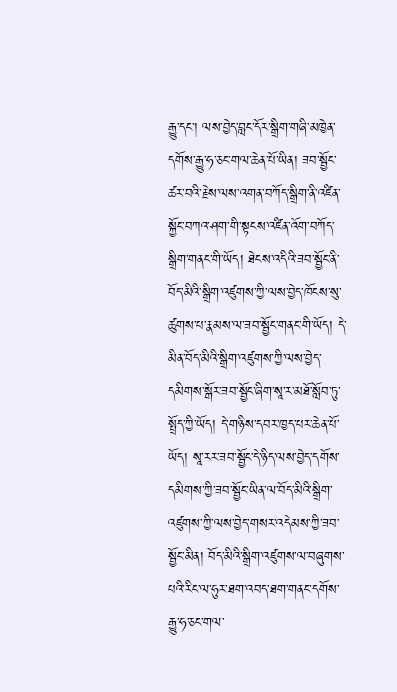རྒྱུ་དང་། ལས་བྱེད་བླང་དོར་སྒྲིག་གཞི་མཁྱེན་དགོས་རྒྱུ་ཧ་ཅང་གལ་ཆེན་པོ་ཡིན། ཟབ་སྦྱོང་ཚར་བའི་རྗེས་ལས་འགན་བཀོད་སྒྲིག་ནི་འཛིན་སྐྱོང་བཀའ་ཤག་གི་སྟངས་འཛིན་འོག་བཀོད་སྒྲིག་གནང་གི་ཡོད། ཐེངས་འདིའི་ཟབ་སྦྱོང་ནི་བོད་མིའི་སྒྲིག་འཛུགས་ཀྱི་ལས་བྱེད་ཁོངས་སུ་ཚུགས་པ་རྣམས་ལ་ཟབ་སྦྱོང་གནང་གི་ཡོད། དེ་མིན་བོད་མིའི་སྒྲིག་འཛུགས་ཀྱི་ལས་བྱེད་དམིགས་སྒོར་ཟབ་སྦྱོང་ཞིག་སཱ་ར་མཐོ་སློབ་ཏུ་སྤྲོད་ཀྱི་ཡོད། དེ་གཉིས་དབར་ཁྱད་པར་ཆེན་པོ་ཡོད། སཱ་རར་ཟབ་སྦྱོང་དེ་ཉིད་ལས་བྱེད་དགོས་དམིགས་ཀྱི་ཟབ་སྦྱོང་ཡིན་ལ་བོད་མིའི་སྒྲིག་འཛུགས་ཀྱི་ལས་བྱེད་གསར་འདེམས་ཀྱི་ཟབ་སྦྱོང་མིན། བོད་མིའི་སྒྲིག་འཛུགས་ལ་བཞུགས་པའི་རིང་ལ་ཧུར་ཐག་འབད་ཐག་གནང་དགོས་རྒྱུ་ཧ་ཅང་གལ་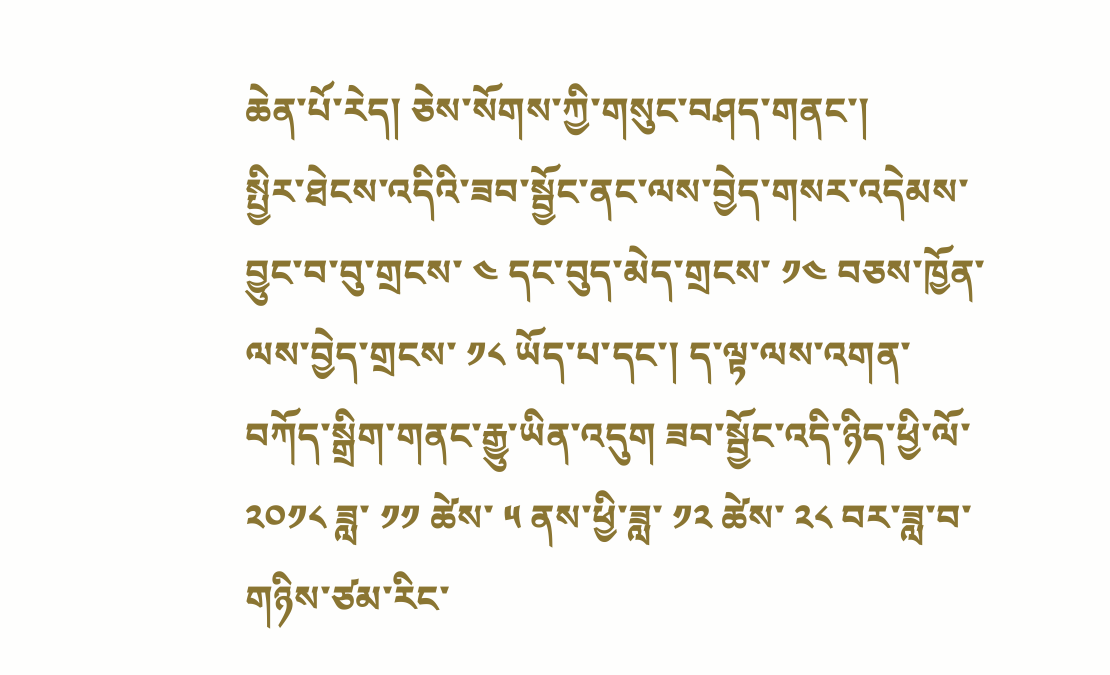ཆེན་པོ་རེད། ཅེས་སོགས་ཀྱི་གསུང་བཤད་གནང་།
སྤྱིར་ཐེངས་འདིའི་ཟབ་སྦྱོང་ནང་ལས་བྱེད་གསར་འདེམས་བྱུང་བ་བུ་གྲངས་ ༤ དང་བུད་མེད་གྲངས་ ༡༤ བཅས་ཁྱོན་ལས་བྱེད་གྲངས་ ༡༨ ཡོད་པ་དང་། ད་ལྟ་ལས་འགན་བཀོད་སྒྲིག་གནང་རྒྱུ་ཡིན་འདུག ཟབ་སྦྱོང་འདི་ཉིད་ཕྱི་ལོ་ ༢༠༡༨ ཟླ་ ༡༡ ཚེས་ ༥ ནས་ཕྱི་ཟླ་ ༡༢ ཚེས་ ༢༨ བར་ཟླ་བ་གཉིས་ཙམ་རིང་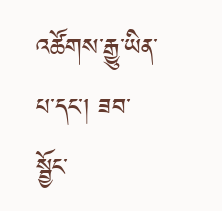འཚོགས་རྒྱུ་ཡིན་པ་དང་། ཟབ་སྦྱོང་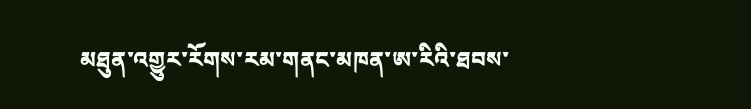མཐུན་འགྱུར་རོགས་རམ་གནང་མཁན་ཨ་རིའི་ཐབས་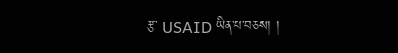རྩ་ USAID ཡིན་པ་བཅས། །